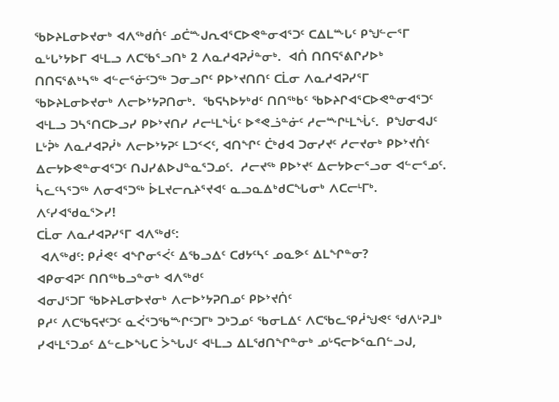ᖃᐅᔨᒪᓂᐅᔪᓂᒃ ᐊᐱᖅᑯᑏᑦ ᓄᑖᖖᒍᕆᐊᕐᑕᐅᕙᓐᓂᐊᕐᑐᑦ ᑕᐃᒪᖖᒐᑦ ᑭᖑᓪᓕᕐᒥ ᓇᒡᒐᔾᔭᐅᒥ ᐊᒻᒪᓗ ᐱᑕᖃᕐᓗᑎᒃ 2 ᐱᓇᓱᐊᕈᓰᓐᓂᒃ.  ᐊᑏ ᑎᑎᕋᕐᕕᒋᓯᐅᒃ ᑎᑎᕋᕐᕕᒃᓴᖅ ᐊᓪᓕᕐᓃᑦᑐᖅ ᑐᓂᓗᒋᑦ ᑭᐅᔾᔪᑎᑎᑦ ᑕᒫᓂ ᐱᓇᓱᐊᕈᓯᕐᒥ ᖃᐅᔨᒪᓂᐅᔪᓂᒃ ᐱᓕᐅᔾᔭᕈᑎᓂᒃ.  ᖃᕋᓴᐅᔭᒃᑯᑦ ᑎᑎᖅᑲᑦ ᖃᐅᔨᒋᐊᕐᑕᐅᕙᓐᓂᐊᕐᑐᑦ ᐊᒻᒪᓗ ᑐᓴᕐᑎᑕᐅᓗᓯ ᑭᐅᔾᔪᑎᓯ ᓱᓕᒻᒪᖔᑦ ᐅᕝᕙᓘᓐᓃᑦ ᓱᓕᖖᒋᒻᒪᖔᑦ.  ᑭᖑᓂᐊᒍᑦ ᒪᒡᕉᒃ ᐱᓇᓱᐊᕈᓰᒃ ᐱᓕᐅᔾᔭᕈᑦ ᒪᑐᑉᐸᑦ, ᐊᑎᖏᑦ ᑖᒃᑯᐊ ᑐᓂᓯᔪᑦ ᓱᓕᔪᓂᒃ ᑭᐅᔾᔪᑏᑦ ᐃᓕᔭᐅᕙᓐᓂᐊᕐᑐᑦ ᑎᒍᓯᕕᐅᒍᓐᓇᕐᑐᓄᑦ.  ᓱᓕᔪᖅ ᑭᐅᔾᔪᑦ ᐃᓕᔭᐅᓕᕐᓗᓂ ᐊᓪᓕᕐᓄᑦ.  ᓵᓚᑦᓴᕐᑐᖅ ᐱᓂᐊᕐᑐᖅ ᐆᒪᔪᓕᕆᔨᕐᔪᐊᑦ ᓇᓗᓇᐃᒃᑯᑕᖓᓂᒃ ᐱᑕᓕᒻᒥᒃ.  ᐱᑦᓯᐊᖁᓇᕐᐳᓯ!
ᑕᒫᓂ ᐱᓇᓱᐊᕈᓯᕐᒥ ᐊᐱᖅᑯᑦ:
 ᐊᐱᖅᑯᑦ: ᑭᓲᕙᑦ ᐊᖏᓂᕐᐹᑦ ᐃᖃᓗᐃᑦ ᑕᑯᔭᑦᓴᑦ ᓄᓇᕗᑦ ᐃᒪᖏᓐᓂ?
ᐊᑭᓂᐊᕈᑦ ᑎᑎᖅᑲᓗᓐᓂᒃ ᐊᐱᖅᑯᑦ
ᐊᓂᒍᕐᑐᒥ ᖃᐅᔨᒪᓂᐅᔪᓂᒃ ᐱᓕᐅᔾᔭᕈᑎᓄᑦ ᑭᐅᔾᔪᑏᑦ
ᑭᓱᑦ ᐱᑕᖃᕋᔪᑦᑐᑦ ᓇᐹᕐᑐᖃᖖᒋᑦᑐᒥᒃ ᑐᒃᑐᓄᑦ ᖃᓂᒪᐃᑦ ᐱᑕᖃᓚᕿᓲᖑᕙᑦ ᖁᐱᒡᕈᒧᒃ ᓯᐊᒻᒪᕐᑐᓄᑦ ᐃᓪᓚᐅᖓᑕ ᐴᖓᒍᑦ ᐊᒻᒪᓗ ᐃᒪᖁᑎᖏᓐᓂᒃ ᓄᒡᕋᓕᐅᕐᓇᑎᓪᓗᒍ,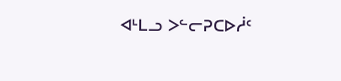ᐊᒻᒪᓗ ᐳᓪᓕᕈᑕᐅᓲᑦ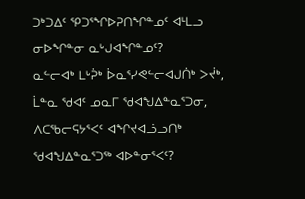ᑐᒃᑐᐃᑦ ᕿᑐᕐᖏᐅᕈᑎᖏᓐᓄᑦ ᐊᒻᒪᓗ ᓂᐅᖏᓐᓂ ᓇᒡᒍᐊᖏᓐᓄᑦ?
ᓇᓪᓕᐊᒃ ᒪᒡᕉᒃ ᐆᓇᕐᓯᕙᓪᓕᐊᒍᑏᒃ ᐳᔫᒃ, ᒫᓐᓇ ᖁᐊᑦ ᓄᓇᒥ ᖁᐊᖑᐃᓐᓇᕐᑐᓂ, ᐱᑕᖃᓕᕋᔭᕐᐸᑦ ᐊᖏᔪᐊᓘᓗᑎᒃ ᖁᐊᖑᐃᓐᓇᕐᑐᖅ ᐊᐅᓐᓂᕐᐸᑦ?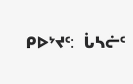ᑭᐅᔾᔪᑦ:  ᒑᓴᓖᑦ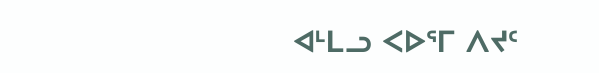ᐊᒻᒪᓗ ᐸᐅᕐᒥ ᐱᔪᑦ